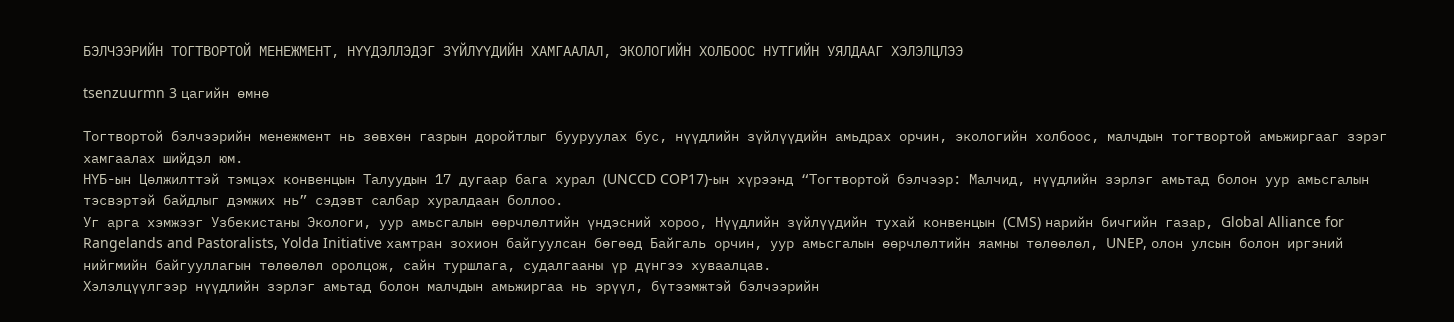БЭЛЧЭЭРИЙН ТОГТВОРТОЙ МЕНЕЖМЕНТ, НҮҮДЭЛЛЭДЭГ ЗҮЙЛҮҮДИЙН ХАМГААЛАЛ, ЭКОЛОГИЙН ХОЛБООС НУТГИЙН УЯЛДААГ ХЭЛЭЛЦЛЭЭ

tsenzuurmn 3 цагийн өмнө

Тогтвортой бэлчээрийн менежмент нь зөвхөн газрын доройтлыг бууруулах бус, нүүдлийн зүйлүүдийн амьдрах орчин, экологийн холбоос, малчдын тогтвортой амьжиргааг зэрэг хамгаалах шийдэл юм.
НҮБ-ын Цөлжилттэй тэмцэх конвенцын Талуудын 17 дугаар бага хурал (UNCCD COP17)-ын хүрээнд “Тогтвортой бэлчээр: Малчид, нүүдлийн зэрлэг амьтад болон уур амьсгалын тэсвэртэй байдлыг дэмжих нь” сэдэвт салбар хуралдаан боллоо.
Уг арга хэмжээг Узбекистаны Экологи, уур амьсгалын өөрчлөлтийн үндэсний хороо, Нүүдлийн зүйлүүдийн тухай конвенцын (CMS) нарийн бичгийн газар, Global Alliance for Rangelands and Pastoralists, Yolda Initiative хамтран зохион байгуулсан бөгөөд Байгаль орчин, уур амьсгалын өөрчлөлтийн яамны төлөөлөл, UNEP, олон улсын болон иргэний нийгмийн байгууллагын төлөөлөл оролцож, сайн туршлага, судалгааны үр дүнгээ хуваалцав.
Хэлэлцүүлгээр нүүдлийн зэрлэг амьтад болон малчдын амьжиргаа нь эрүүл, бүтээмжтэй бэлчээрийн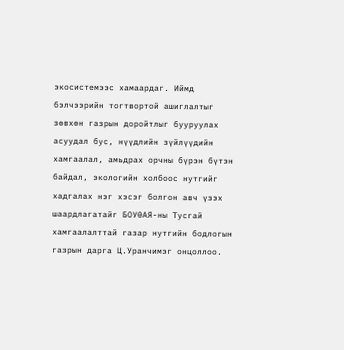экосистемээс хамаардаг. Иймд бэлчээрийн тогтвортой ашиглалтыг зөвхөн газрын доройтлыг бууруулах асуудал бус, нүүдлийн зүйлүүдийн хамгаалал, амьдрах орчны бүрэн бүтэн байдал, экологийн холбоос нутгийг хадгалах нэг хэсэг болгон авч үзэх шаардлагатайг БОУӨАЯ-ны Тусгай хамгаалалттай газар нутгийн бодлогын газрын дарга Ц.Уранчимэг онцоллоо.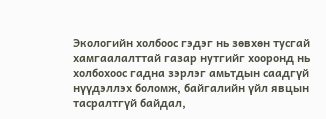Экологийн холбоос гэдэг нь зөвхөн тусгай хамгаалалттай газар нутгийг хооронд нь холбохоос гадна зэрлэг амьтдын саадгүй нүүдэллэх боломж, байгалийн үйл явцын тасралтгүй байдал,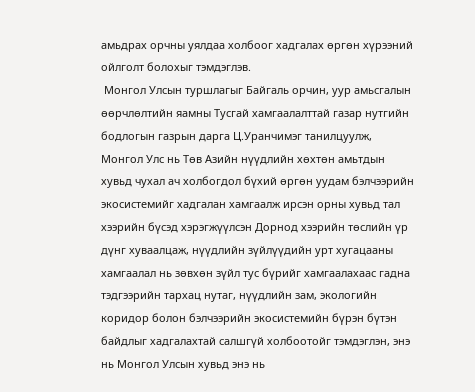амьдрах орчны уялдаа холбоог хадгалах өргөн хүрээний ойлголт болохыг тэмдэглэв.
 Монгол Улсын туршлагыг Байгаль орчин, уур амьсгалын өөрчлөлтийн яамны Тусгай хамгаалалттай газар нутгийн бодлогын газрын дарга Ц.Уранчимэг танилцуулж, Монгол Улс нь Төв Азийн нүүдлийн хөхтөн амьтдын хувьд чухал ач холбогдол бүхий өргөн уудам бэлчээрийн экосистемийг хадгалан хамгаалж ирсэн орны хувьд тал хээрийн бүсэд хэрэгжүүлсэн Дорнод хээрийн төслийн үр дүнг хуваалцаж, нүүдлийн зүйлүүдийн урт хугацааны хамгаалал нь зөвхөн зүйл тус бүрийг хамгаалахаас гадна тэдгээрийн тархац нутаг, нүүдлийн зам, экологийн коридор болон бэлчээрийн экосистемийн бүрэн бүтэн байдлыг хадгалахтай салшгүй холбоотойг тэмдэглэн, энэ нь Монгол Улсын хувьд энэ нь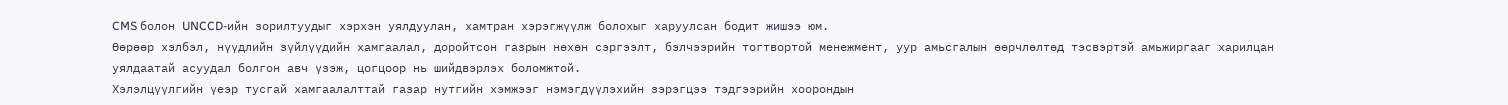CMS болон UNCCD-ийн зорилтуудыг хэрхэн уялдуулан, хамтран хэрэгжүүлж болохыг харуулсан бодит жишээ юм.
Өөрөөр хэлбэл, нүүдлийн зүйлүүдийн хамгаалал, доройтсон газрын нөхөн сэргээлт, бэлчээрийн тогтвортой менежмент, уур амьсгалын өөрчлөлтөд тэсвэртэй амьжиргааг харилцан уялдаатай асуудал болгон авч үзэж, цогцоор нь шийдвэрлэх боломжтой.
Хэлэлцүүлгийн үеэр тусгай хамгаалалттай газар нутгийн хэмжээг нэмэгдүүлэхийн зэрэгцээ тэдгээрийн хоорондын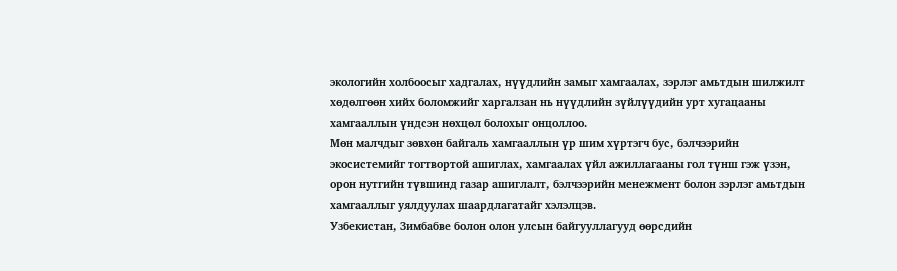экологийн холбоосыг хадгалах, нүүдлийн замыг хамгаалах, зэрлэг амьтдын шилжилт хөдөлгөөн хийх боломжийг харгалзан нь нүүдлийн зүйлүүдийн урт хугацааны хамгааллын үндсэн нөхцөл болохыг онцоллоо.
Мөн малчдыг зөвхөн байгаль хамгааллын үр шим хүртэгч бус, бэлчээрийн экосистемийг тогтвортой ашиглах, хамгаалах үйл ажиллагааны гол түнш гэж үзэн, орон нутгийн түвшинд газар ашиглалт, бэлчээрийн менежмент болон зэрлэг амьтдын хамгааллыг уялдуулах шаардлагатайг хэлэлцэв.
Узбекистан, Зимбабве болон олон улсын байгууллагууд өөрсдийн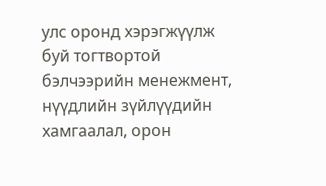улс оронд хэрэгжүүлж буй тогтвортой бэлчээрийн менежмент, нүүдлийн зүйлүүдийн хамгаалал, орон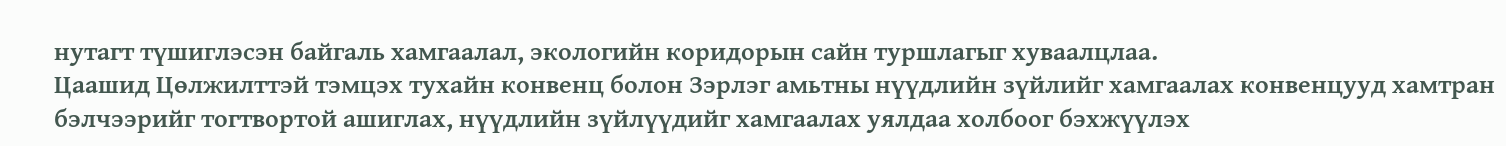нутагт түшиглэсэн байгаль хамгаалал, экологийн коридорын сайн туршлагыг хуваалцлаа.
Цаашид Цөлжилттэй тэмцэх тухайн конвенц болон Зэрлэг амьтны нүүдлийн зүйлийг хамгаалах конвенцууд хамтран бэлчээрийг тогтвортой ашиглах, нүүдлийн зүйлүүдийг хамгаалах уялдаа холбоог бэхжүүлэх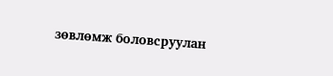зөвлөмж боловсруулан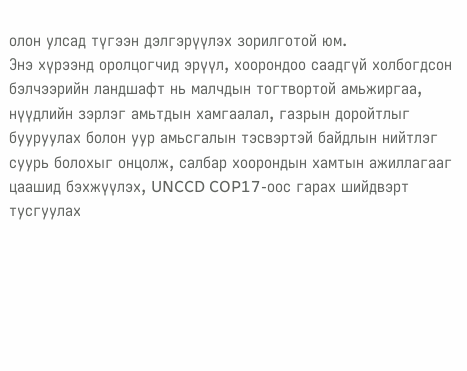олон улсад түгээн дэлгэрүүлэх зорилготой юм.
Энэ хүрээнд оролцогчид эрүүл, хоорондоо саадгүй холбогдсон бэлчээрийн ландшафт нь малчдын тогтвортой амьжиргаа, нүүдлийн зэрлэг амьтдын хамгаалал, газрын доройтлыг бууруулах болон уур амьсгалын тэсвэртэй байдлын нийтлэг суурь болохыг онцолж, салбар хоорондын хамтын ажиллагааг цаашид бэхжүүлэх, UNCCD COP17-оос гарах шийдвэрт тусгуулах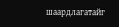шаардлагатайг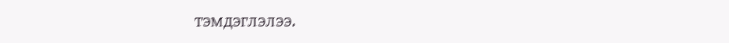тэмдэглэлээ.